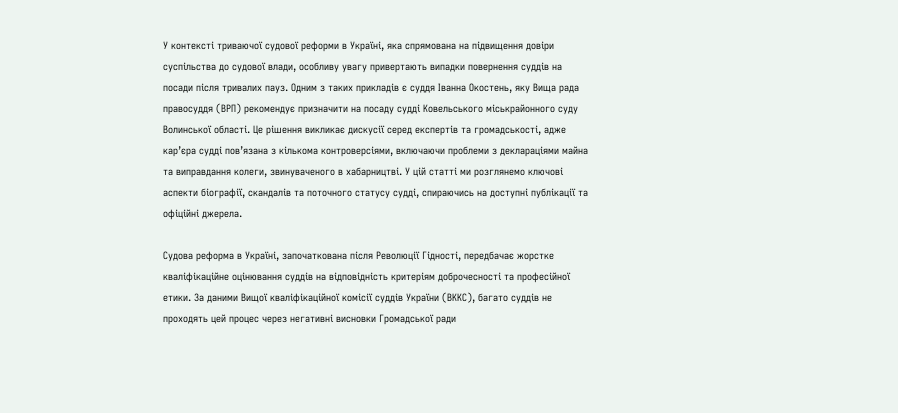У контексті триваючої судової реформи в Україні, яка спрямована на підвищення довіри суспільства до судової влади, особливу увагу привертають випадки повернення суддів на посади після тривалих пауз. Одним з таких прикладів є суддя Іванна Окостень, яку Вища рада правосуддя (ВРП) рекомендує призначити на посаду судді Ковельського міськрайонного суду Волинської області. Це рішення викликає дискусії серед експертів та громадськості, адже кар’єра судді пов’язана з кількома контроверсіями, включаючи проблеми з деклараціями майна та виправдання колеги, звинуваченого в хабарництві. У цій статті ми розглянемо ключові аспекти біографії, скандалів та поточного статусу судді, спираючись на доступні публікації та офіційні джерела.

Судова реформа в Україні, започаткована після Революції Гідності, передбачає жорстке кваліфікаційне оцінювання суддів на відповідність критеріям доброчесності та професійної етики. За даними Вищої кваліфікаційної комісії суддів України (ВККС), багато суддів не проходять цей процес через негативні висновки Громадської ради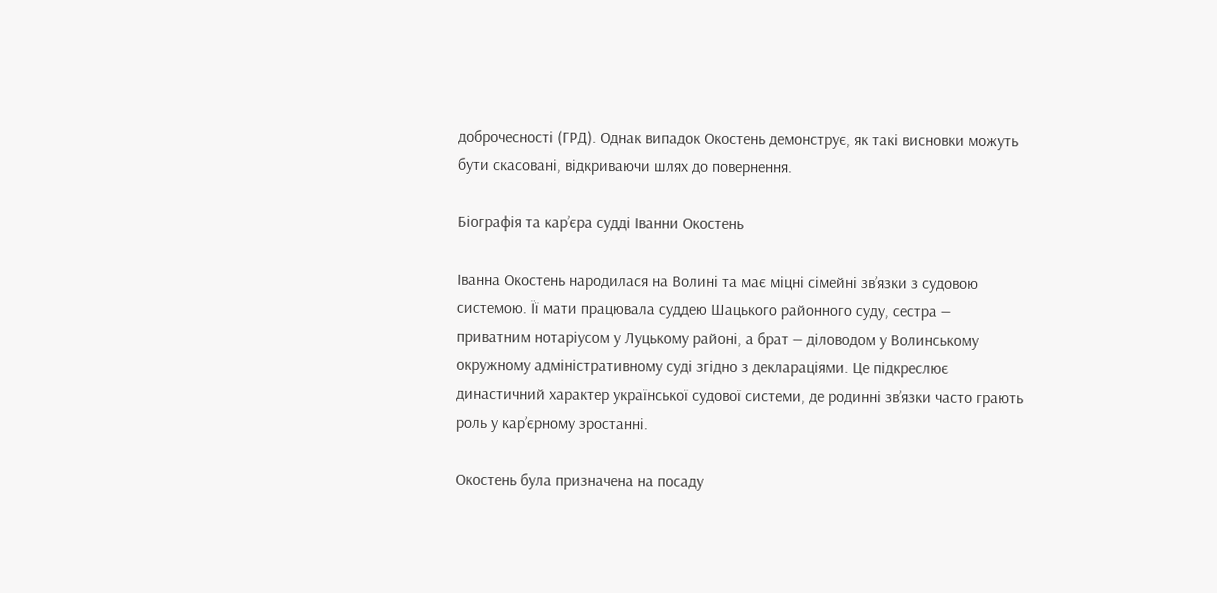доброчесності (ГРД). Однак випадок Окостень демонструє, як такі висновки можуть бути скасовані, відкриваючи шлях до повернення.

Біографія та кар’єра судді Іванни Окостень

Іванна Окостень народилася на Волині та має міцні сімейні зв’язки з судовою системою. Її мати працювала суддею Шацького районного суду, сестра — приватним нотаріусом у Луцькому районі, а брат — діловодом у Волинському окружному адміністративному суді згідно з деклараціями. Це підкреслює династичний характер української судової системи, де родинні зв’язки часто грають роль у кар’єрному зростанні.

Окостень була призначена на посаду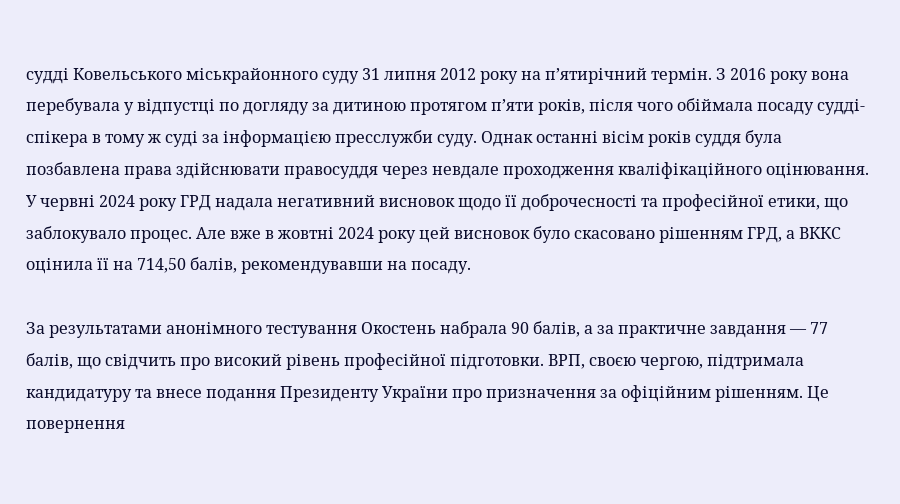судді Ковельського міськрайонного суду 31 липня 2012 року на п’ятирічний термін. З 2016 року вона перебувала у відпустці по догляду за дитиною протягом п’яти років, після чого обіймала посаду судді-спікера в тому ж суді за інформацією пресслужби суду. Однак останні вісім років суддя була позбавлена права здійснювати правосуддя через невдале проходження кваліфікаційного оцінювання. У червні 2024 року ГРД надала негативний висновок щодо її доброчесності та професійної етики, що заблокувало процес. Але вже в жовтні 2024 року цей висновок було скасовано рішенням ГРД, а ВККС оцінила її на 714,50 балів, рекомендувавши на посаду.

За результатами анонімного тестування Окостень набрала 90 балів, а за практичне завдання — 77 балів, що свідчить про високий рівень професійної підготовки. ВРП, своєю чергою, підтримала кандидатуру та внесе подання Президенту України про призначення за офіційним рішенням. Це повернення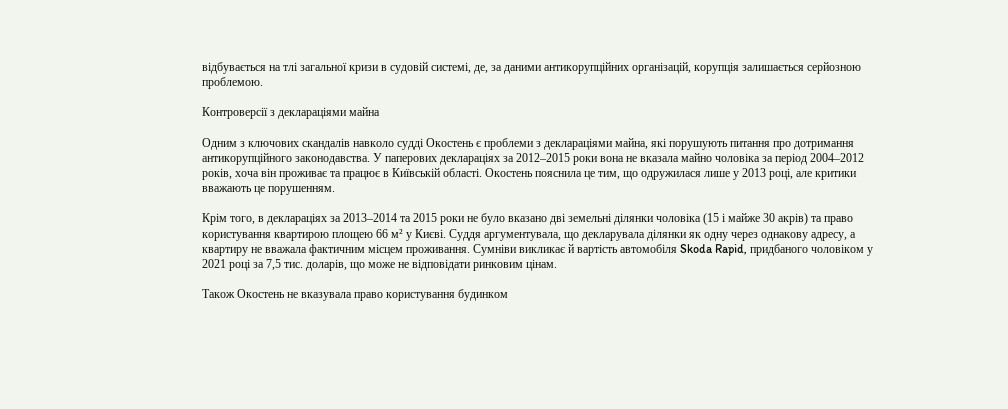відбувається на тлі загальної кризи в судовій системі, де, за даними антикорупційних організацій, корупція залишається серйозною проблемою.

Контроверсії з деклараціями майна

Одним з ключових скандалів навколо судді Окостень є проблеми з деклараціями майна, які порушують питання про дотримання антикорупційного законодавства. У паперових деклараціях за 2012–2015 роки вона не вказала майно чоловіка за період 2004–2012 років, хоча він проживає та працює в Київській області. Окостень пояснила це тим, що одружилася лише у 2013 році, але критики вважають це порушенням.

Крім того, в деклараціях за 2013–2014 та 2015 роки не було вказано дві земельні ділянки чоловіка (15 і майже 30 акрів) та право користування квартирою площею 66 м² у Києві. Суддя аргументувала, що декларувала ділянки як одну через однакову адресу, а квартиру не вважала фактичним місцем проживання. Сумніви викликає й вартість автомобіля Skoda Rapid, придбаного чоловіком у 2021 році за 7,5 тис. доларів, що може не відповідати ринковим цінам.

Також Окостень не вказувала право користування будинком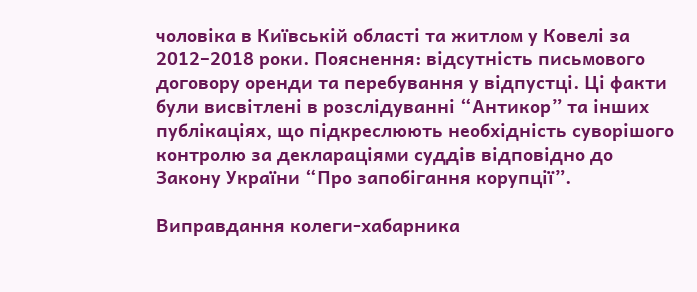чоловіка в Київській області та житлом у Ковелі за 2012–2018 роки. Пояснення: відсутність письмового договору оренди та перебування у відпустці. Ці факти були висвітлені в розслідуванні “Антикор” та інших публікаціях, що підкреслюють необхідність суворішого контролю за деклараціями суддів відповідно до Закону України “Про запобігання корупції”.

Виправдання колеги-хабарника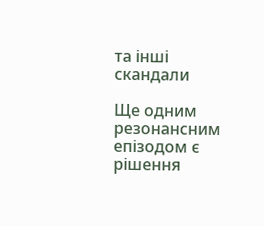та інші скандали

Ще одним резонансним епізодом є рішення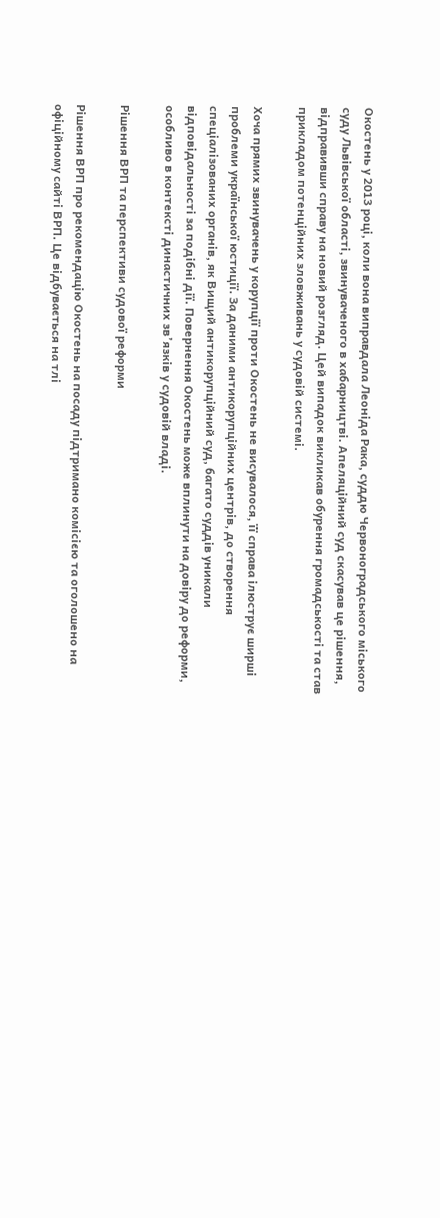Окостень у 2013 році, коли вона виправдала Леоніда Рака, суддю Червоноградського міського суду Львівської області, звинуваченого в хабарництві. Апеляційний суд скасував це рішення, відправивши справу на новий розгляд. Цей випадок викликав обурення громадськості та став прикладом потенційних зловживань у судовій системі.

Хоча прямих звинувачень у корупції проти Окостень не висувалося, її справа ілюструє ширші проблеми української юстиції. За даними антикорупційних центрів, до створення спеціалізованих органів, як Вищий антикорупційний суд, багато суддів уникали відповідальності за подібні дії. Повернення Окостень може вплинути на довіру до реформи, особливо в контексті династичних зв’язків у судовій владі.

Рішення ВРП та перспективи судової реформи

Рішення ВРП про рекомендацію Окостень на посаду підтримано комісією та оголошено на офіційному сайті ВРП. Це відбувається на тлі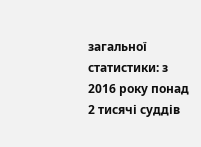загальної статистики: з 2016 року понад 2 тисячі суддів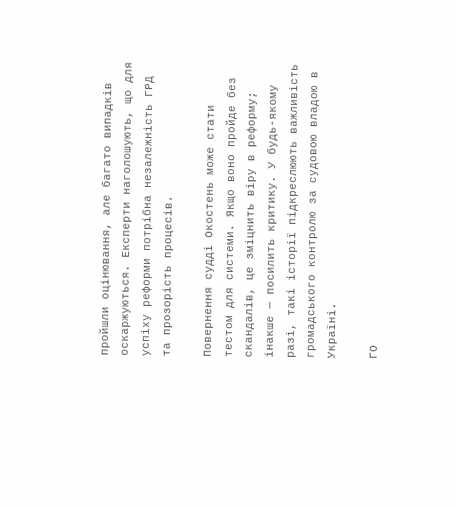пройшли оцінювання, але багато випадків оскаржуються. Експерти наголошують, що для успіху реформи потрібна незалежність ГРД та прозорість процесів.

Повернення судді Окостень може стати тестом для системи. Якщо воно пройде без скандалів, це зміцнить віру в реформу; інакше — посилить критику. У будь-якому разі, такі історії підкреслюють важливість громадського контролю за судовою владою в Україні.

ГО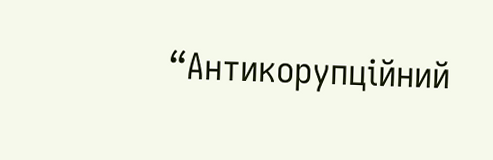“Антикорупційний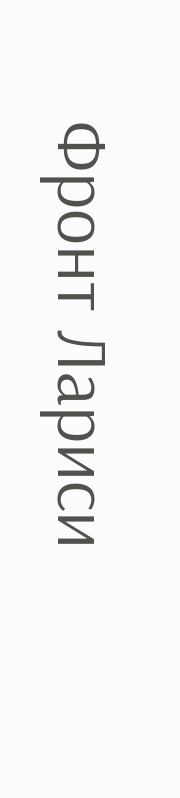Фронт Лариси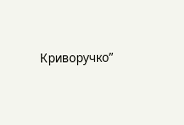Криворучко”